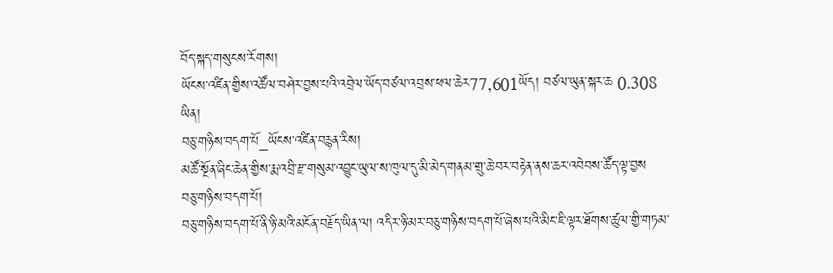བོད་སྐད་གསུངས་རོགས།
ཡོངས་འཛིན་གྱིས་འཚོལ་བཤེར་བྱས་པའི་འབྲེལ་ཡོད་བཙལ་འབྲས་ཕལ་ཆེར77,601ཡོད། བཙལ་ཡུན་སྐར་ཆ 0.308
ཡིན།
བཅུ་གཉིས་བདག་པོ_ཡོངས་འཛིན་བརྙན་རིས།
མཚོ་སྔོན་ཞིང་ཆེན་གྱིས་རྨ་འབྲི་རྫ་གསུམ་འབྱུང་ཡུལ་ས་ཁུལ་དུ་མི་མེད་གནམ་གྲུ་ཆེ་བར་བརྟེན་ནས་ཆར་འབེབས་ཚོད་ལྟ་བྱས
བཅུ་གཉིས་བདག་པོ།
བཅུ་གཉིས་བདག་པོ་ནི་ཉི་མའི་མངོན་བརྗོད་ཡིན་ལ། འདིར་ཉི་མར་བཅུ་གཉིས་བདག་པོ་ཞེས་པའི་མིང་ཇི་ལྟར་ཐོགས་ཚུལ་གྱི་གཏམ་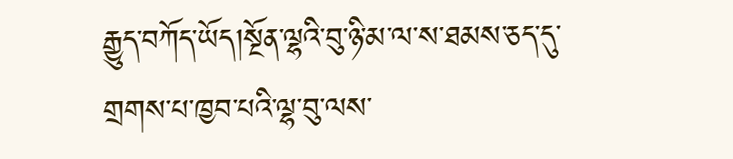རྒྱུད་བཀོད་ཡོད།སྔོན་ལྷའི་བུ་ཉི་མ་ལ་ས་ཐམས་ཅད་དུ་གྲགས་པ་ཁྱབ་པའི་ལྷ་བུ་ལས་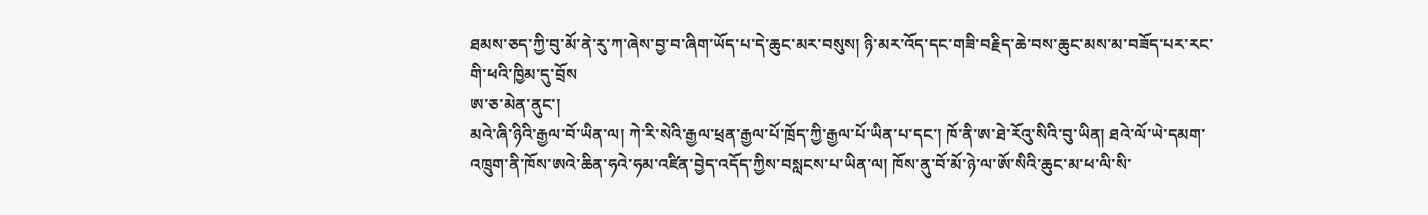ཐམས་ཅད་ཀྱི་བུ་མོ་ནེ་རུ་ཀ་ཞེས་བྱ་བ་ཞིག་ཡོད་པ་དེ་ཆུང་མར་བསུས། ཉི་མར་འོད་དང་གཟི་བརྗིད་ཆེ་བས་ཆུང་མས་མ་བཟོད་པར་རང་གི་ཕའི་ཁྱིམ་དུ་བྲོས
ཨ་ཅ་མེན་ནུང་།
མའེ་ཞི་ཉིའི་རྒྱལ་བོ་ཡིན་ལ། ཀེ་རི་སེའི་རྒྱལ་ཕྲན་རྒྱལ་པོ་ཁྲོད་ཀྱི་རྒྱལ་པོ་ཡིན་པ་དང་། ཁོ་ནི་ཨ་ཐེ་རོའུ་སིའི་བུ་ཡིན། ཐའེ་ལོ་ཡེ་དམག་འཁྲུག་ནི་ཁོས་ཨའེ་ཆིན་ཧའེ་ཧམ་འཛིན་བྱེད་འདོད་ཀྱིས་བསླངས་པ་ཡིན་ལ། ཁོས་ནུ་བོ་མོ་ཉེ་ལ་ཨོ་སིའི་ཆུང་མ་ཕ་ལི་སི་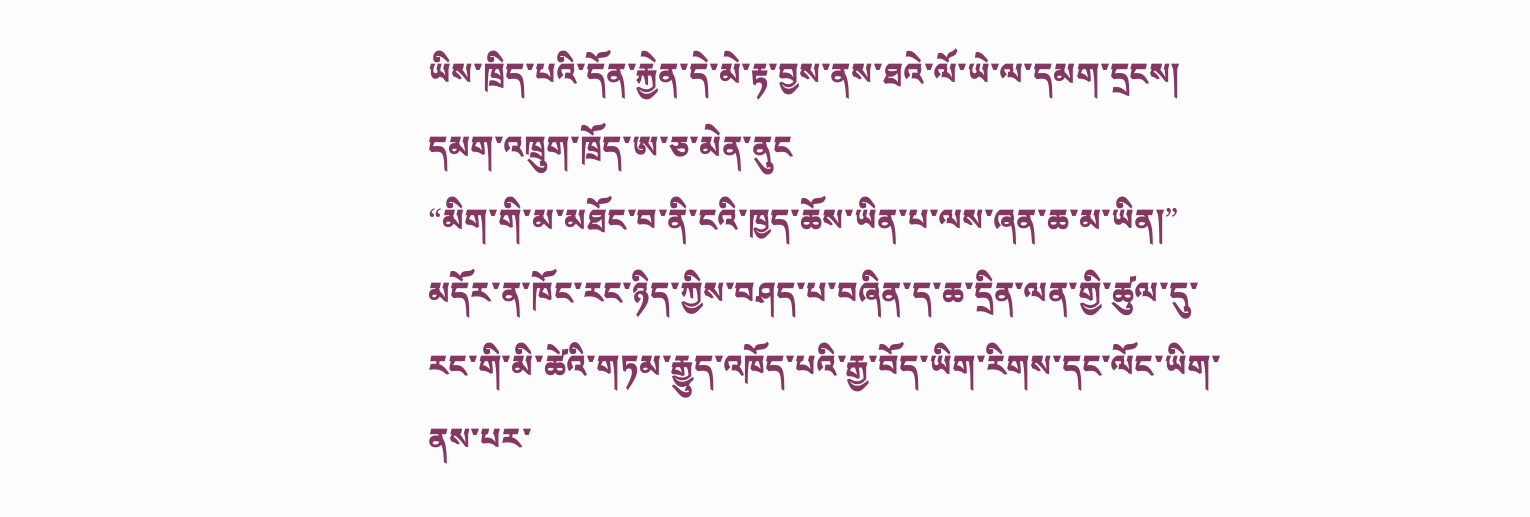ཡིས་ཁྲིད་པའི་དོན་རྐྱེན་དེ་མེ་རྟ་བྱས་ནས་ཐའེ་ལོ་ཡེ་ལ་དམག་དྲངས། དམག་འཁྲུག་ཁྲོད་ཨ་ཅ་མེན་ནུང
“མིག་གི་མ་མཐོང་བ་ནི་ངའི་ཁྱད་ཆོས་ཡིན་པ་ལས་ཞན་ཆ་མ་ཡིན།”
མདོར་ན་ཁོང་རང་ཉིད་ཀྱིས་བཤད་པ་བཞིན་ད་ཆ་དྲིན་ལན་གྱི་ཚུལ་དུ་རང་གི་མི་ཚེའི་གཏམ་རྒྱུད་འཁོད་པའི་རྒྱ་བོད་ཡིག་རིགས་དང་ལོང་ཡིག་ནས་པར་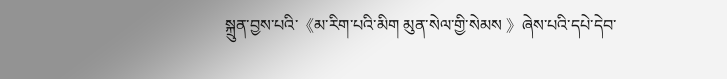སྐྲུན་བྱས་པའི་《མ་རིག་པའི་མིག མུན་སེལ་གྱི་སེམས 》ཞེས་པའི་དཔེ་དེབ་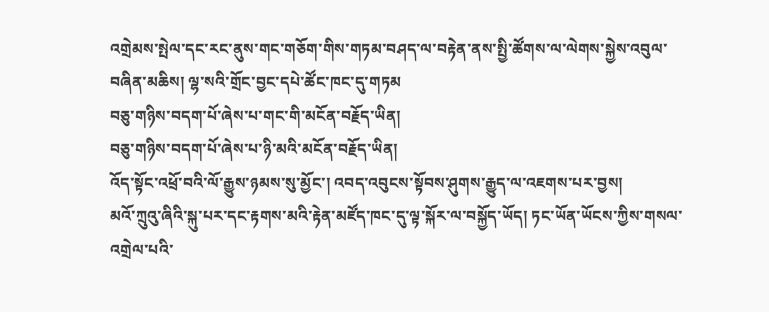འགྲེམས་སྤེལ་དང་རང་ནུས་གང་གཅོག་གིས་གཏམ་བཤད་ལ་བརྟེན་ནས་སྤྱི་ཚོགས་ལ་ལེགས་སྐྱེས་འབུལ་བཞིན་མཆིས། ལྷ་སའི་གྲོང་བྱང་དཔེ་ཚོང་ཁང་དུ་གཏམ
བཅུ་གཉིས་བདག་པོ་ཞེས་པ་གང་གི་མངོན་བརྗོད་ཡིན།
བཅུ་གཉིས་བདག་པོ་ཞེས་པ་ཉི་མའི་མངོན་བརྗོད་ཡིན།
འོད་སྟོང་འཕྲོ་བའི་ལོ་རྒྱུས་ཉམས་སུ་མྱོང་། འབད་འབུངས་སྟོབས་ཤུགས་རྒྱུད་ལ་འཇགས་པར་བྱས།
མའོ་ཀྲུའུ་ཞིའི་སྐུ་པར་དང་རྟགས་མའི་རྟེན་མཛོད་ཁང་དུ་ལྟ་སྐོར་ལ་བསྐྱོད་ཡོད། ཏང་ཡོན་ཡོངས་ཀྱིས་གསལ་འགྲེལ་པའི་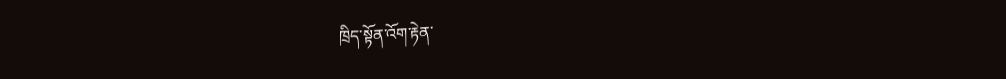ཁྲིད་སྟོན་འོག་རྟེན་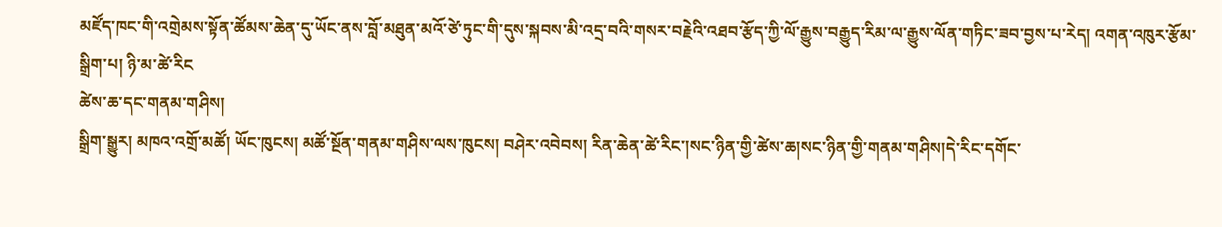མཛོད་ཁང་གི་འགྲེམས་སྟོན་ཚོམས་ཆེན་དུ་ཡོང་ནས་བློ་མཐུན་མའོ་ཙེ་ཏུང་གི་དུས་སྐབས་མི་འདྲ་བའི་གསར་བརྗེའི་འཐབ་རྩོད་ཀྱི་ལོ་རྒྱུས་བརྒྱུད་རིམ་ལ་རྒྱུས་ལོན་གཏིང་ཟབ་བྱས་པ་རེད། འགན་འཁུར་རྩོམ་སྒྲིག་པ། ཉི་མ་ཚེ་རིང
ཚེས་ཆ་དང་གནམ་གཤིས།
སྒྲིག་སྒྱུར། མཁའ་འགྲོ་མཚོ། ཡོང་ཁུངས། མཚོ་སྔོན་གནམ་གཤིས་ལས་ཁུངས། བཤེར་འབེབས། རིན་ཆེན་ཚེ་རིང་།སང་ཉིན་གྱི་ཚེས་ཆ།སང་ཉིན་གྱི་གནམ་གཤིས།དེ་རིང་དགོང་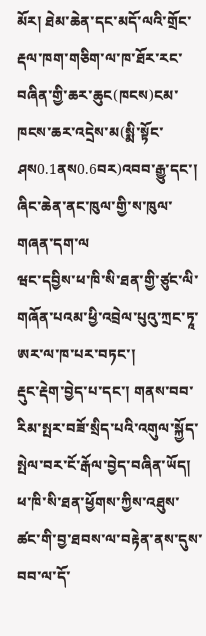མོར། ཐེམ་ཆེན་དང་མདོ་ལའི་གྲོང་རྡལ་ཁག་གཅིག་ལ་ཁ་ཐོར་རང་བཞིན་གྱི་ཆར་ཆུང(ཁངས)ངམ་ཁངས་ཆར་འདྲེས་མ(སྨི་སྟོང་ཤས0.1ནས0.6བར)འབབ་རྒྱུ་དང་། ཞིང་ཆེན་ནང་ཁུལ་གྱི་ས་ཁུལ་གཞན་དག་ལ
ཝང་དབྱིས་ཕ་ཁི་སི་ཐན་གྱི་ཙུང་ལི་གཞོན་པའམ་ཕྱི་འབྲེལ་པུའུ་ཀྲང་ཏཱ་ཨར་ལ་ཁ་པར་བཏང་།
རྡུང་རྡེག་བྱེད་པ་དང་། གནས་བབ་རིམ་སྤར་བཟོ་སྲིད་པའི་འགུལ་སྐྱོད་སྤེལ་བར་ངོ་རྒོལ་བྱེད་བཞིན་ཡོད། ཕ་ཁི་སི་ཐན་ཕྱོགས་ཀྱིས་འཐུས་ཚང་གི་བྱ་ཐབས་ལ་བརྟེན་ནས་དུས་བབ་ལ་དོ་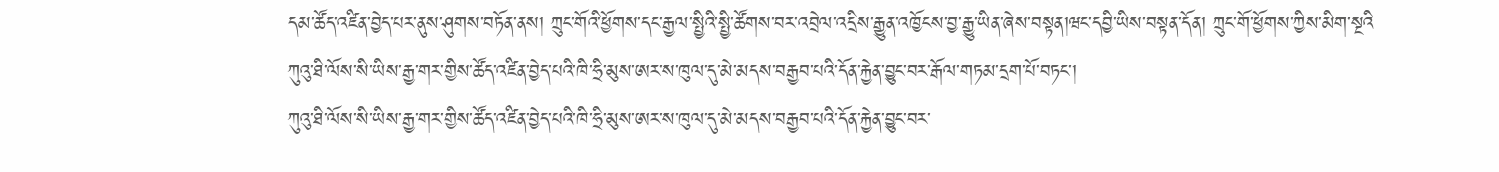དམ་ཚོད་འཛིན་བྱེད་པར་ནུས་ཤུགས་བཏོན་ནས། ཀྲུང་གོའི་ཕྱོགས་དང་རྒྱལ་སྤྱིའི་སྤྱི་ཚོགས་བར་འབྲེལ་འདྲིས་རྒྱུན་འཁྱོངས་བྱ་རྒྱུ་ཡིན་ཞེས་བསྟན།ཝང་དབྱི་ཡིས་བསྟན་དོན། ཀྲུང་གོ་ཕྱོགས་ཀྱིས་མིག་སྔའི
ཀུའུ་ཐི་ལོས་སི་ཡིས་རྒྱ་གར་གྱིས་ཚོད་འཛིན་བྱེད་པའི་ཁི་ཧྲི་མུས་ཨར་ས་ཁུལ་དུ་མེ་མདས་བརྒྱབ་པའི་དོན་རྐྱེན་བྱུང་བར་རྒོལ་གཏམ་དྲག་པོ་བཏང་།
ཀུའུ་ཐི་ལོས་སི་ཡིས་རྒྱ་གར་གྱིས་ཚོད་འཛིན་བྱེད་པའི་ཁི་ཧྲི་མུས་ཨར་ས་ཁུལ་དུ་མེ་མདས་བརྒྱབ་པའི་དོན་རྐྱེན་བྱུང་བར་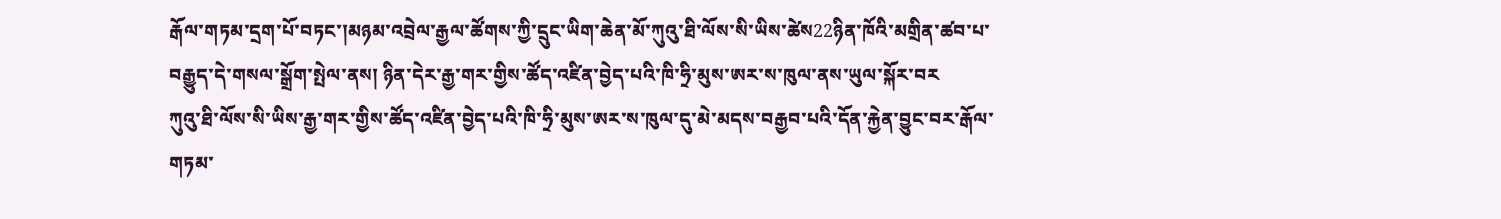རྒོལ་གཏམ་དྲག་པོ་བཏང་།མཉམ་འབྲེལ་རྒྱལ་ཚོགས་ཀྱི་དྲུང་ཡིག་ཆེན་མོ་ཀུའུ་ཐི་ལོས་སི་ཡིས་ཚེས22ཉིན་ཁོའི་མགྲིན་ཚབ་པ་བརྒྱུད་དེ་གསལ་སྒྲོག་སྤེལ་ནས། ཉིན་དེར་རྒྱ་གར་གྱིས་ཚོད་འཛིན་བྱེད་པའི་ཁི་ཧྲི་མུས་ཨར་ས་ཁུལ་ནས་ཡུལ་སྐོར་བར
ཀུའུ་ཐི་ལོས་སི་ཡིས་རྒྱ་གར་གྱིས་ཚོད་འཛིན་བྱེད་པའི་ཁི་ཧྲི་མུས་ཨར་ས་ཁུལ་དུ་མེ་མདས་བརྒྱབ་པའི་དོན་རྐྱེན་བྱུང་བར་རྒོལ་གཏམ་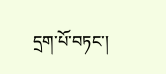དྲག་པོ་བཏང་།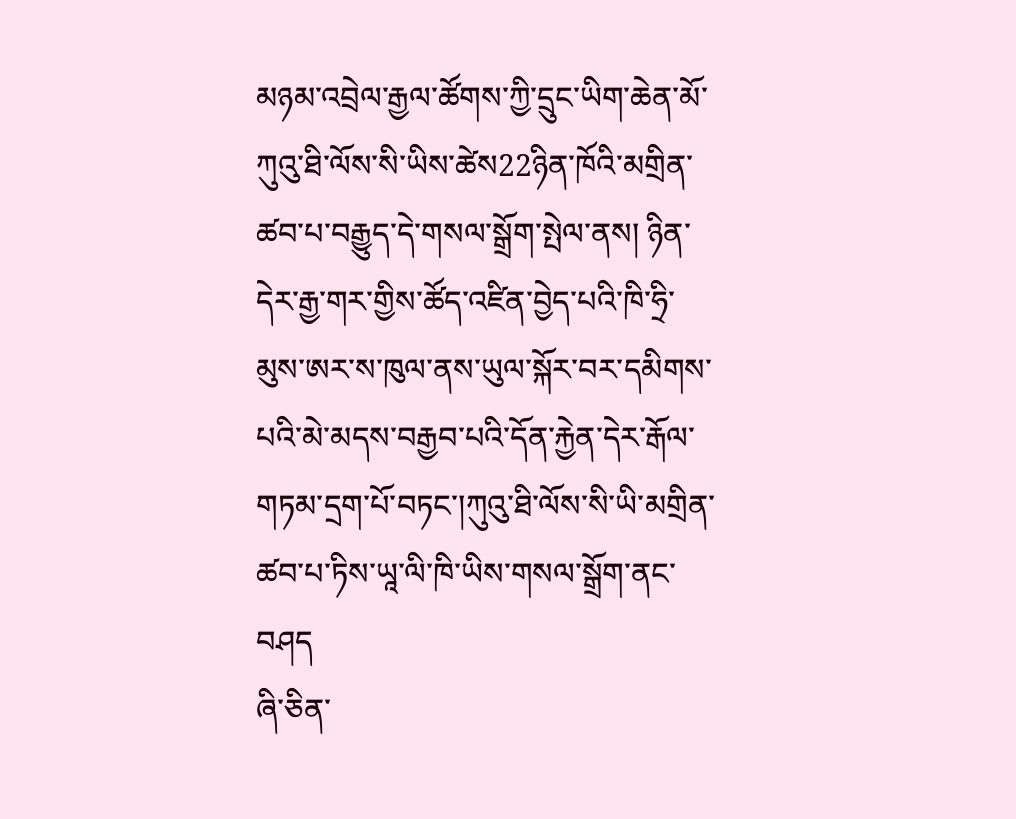མཉམ་འབྲེལ་རྒྱལ་ཚོགས་ཀྱི་དྲུང་ཡིག་ཆེན་མོ་ཀུའུ་ཐི་ལོས་སི་ཡིས་ཚེས22ཉིན་ཁོའི་མགྲིན་ཚབ་པ་བརྒྱུད་དེ་གསལ་སྒྲོག་སྤེལ་ནས། ཉིན་དེར་རྒྱ་གར་གྱིས་ཚོད་འཛིན་བྱེད་པའི་ཁི་ཧྲི་མུས་ཨར་ས་ཁུལ་ནས་ཡུལ་སྐོར་བར་དམིགས་པའི་མེ་མདས་བརྒྱབ་པའི་དོན་རྐྱེན་དེར་རྒོལ་གཏམ་དྲག་པོ་བཏང་།ཀུའུ་ཐི་ལོས་སི་ཡི་མགྲིན་ཚབ་པ་ཏིས་ཡཱ་ལི་ཁི་ཡིས་གསལ་སྒྲོག་ནང་བཤད
ཞི་ཅིན་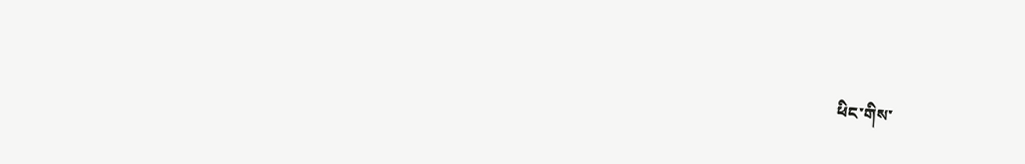ཕིང་གིས་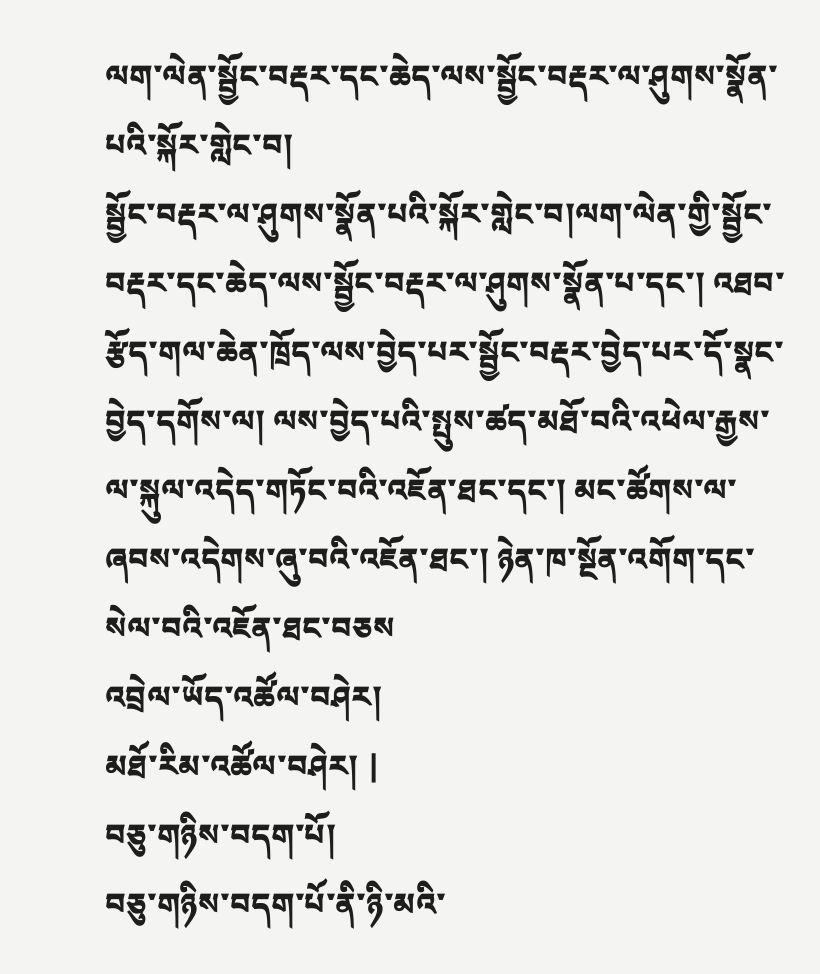ལག་ལེན་སྦྱོང་བརྡར་དང་ཆེད་ལས་སྦྱོང་བརྡར་ལ་ཤུགས་སྣོན་པའི་སྐོར་གླེང་བ།
སྦྱོང་བརྡར་ལ་ཤུགས་སྣོན་པའི་སྐོར་གླེང་བ།ལག་ལེན་གྱི་སྦྱོང་བརྡར་དང་ཆེད་ལས་སྦྱོང་བརྡར་ལ་ཤུགས་སྣོན་པ་དང་། འཐབ་རྩོད་གལ་ཆེན་ཁྲོད་ལས་བྱེད་པར་སྦྱོང་བརྡར་བྱེད་པར་དོ་སྣང་བྱེད་དགོས་ལ། ལས་བྱེད་པའི་སྤུས་ཚད་མཐོ་བའི་འཕེལ་རྒྱས་ལ་སྐུལ་འདེད་གཏོང་བའི་འཇོན་ཐང་དང་། མང་ཚོགས་ལ་ཞབས་འདེགས་ཞུ་བའི་འཇོན་ཐང་། ཉེན་ཁ་སྔོན་འགོག་དང་སེལ་བའི་འཇོན་ཐང་བཅས
འབྲེལ་ཡོད་འཚོལ་བཤེར།
མཐོ་རིམ་འཚོལ་བཤེར། |
བཅུ་གཉིས་བདག་པོ།
བཅུ་གཉིས་བདག་པོ་ནི་ཉི་མའི་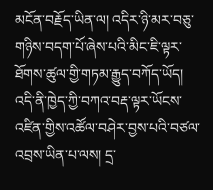མངོན་བརྗོད་ཡིན་ལ། འདིར་ཉི་མར་བཅུ་གཉིས་བདག་པོ་ཞེས་པའི་མིང་ཇི་ལྟར་ཐོགས་ཚུལ་གྱི་གཏམ་རྒྱུད་བཀོད་ཡོད།
འདི་ནི་ཁྱེད་ཀྱི་བཀའ་བརྡ་ལྟར་ཡོངས་འཛིན་གྱིས་འཚོལ་བཤེར་བྱས་པའི་བཙལ་འབྲས་ཡིན་པ་ལས། དྲ་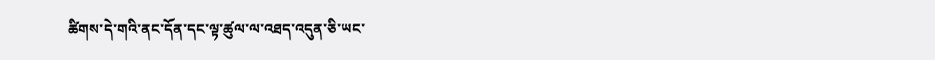ཚིགས་དེ་གའི་ནང་དོན་དང་ལྟ་ཚུལ་ལ་འཐད་འདུན་ཅི་ཡང་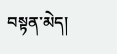བསྟན་མེད།